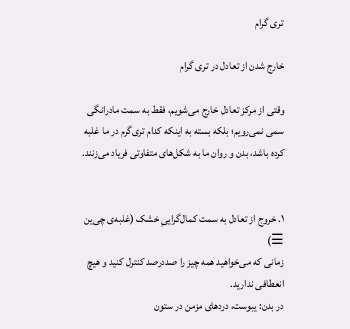تری گرام

خارج شدن از تعادل در تری گرام

وقتی از مرکز تعادل خارج می‌شویم، فقط به سمت مادرانگی سمی نمی‌رویم؛ بلکه بسته به اینکه کدام تری‌گرم در ما غلبه کرده باشد، بدن و روان ما به شکل‌های متفاوتی فریاد می‌زنند.


۱. خروج از تعادل به سمت کمال‌گراییِ خشک (غلبه‌ی چی‌ین ☰)
زمانی که می‌خواهید همه چیز را صددرصد کنترل کنید و هیچ انعطافی ندارید.
در بدن: یبوست، دردهای مزمن در ستون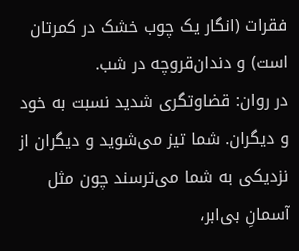فقرات (انگار یک چوب خشک در کمرتان است) و دندان‌قروچه در شب.
در روان: قضاوتگری شدید نسبت به خود و دیگران. شما تیز می‌شوید و دیگران از نزدیکی به شما می‌ترسند چون مثل آسمانِ بی‌ابر،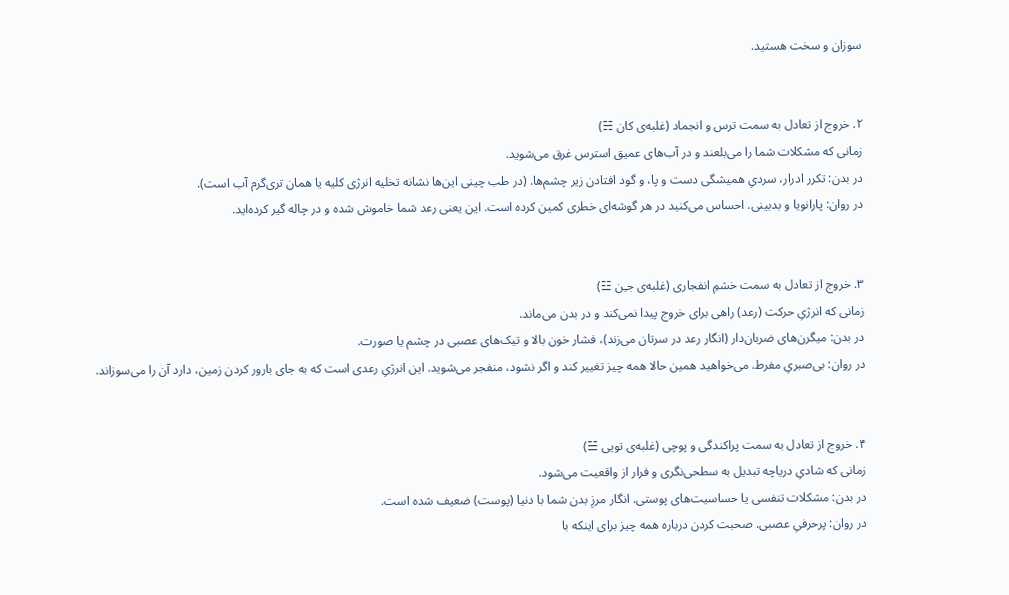سوزان و سخت هستید.


۲. خروج از تعادل به سمت ترس و انجماد (غلبه‌ی کان ☵)
زمانی که مشکلات شما را می‌بلعند و در آب‌های عمیق استرس غرق می‌شوید.
در بدن: تکرر ادرار، سردیِ همیشگی دست و پا، و گود افتادن زیر چشم‌ها. (در طب چینی این‌ها نشانه‌ تخلیه انرژی کلیه یا همان تری‌گرم آب است).
در روان: پارانویا و بدبینی. احساس می‌کنید در هر گوشه‌ای خطری کمین کرده است. این یعنی رعد شما خاموش شده و در چاله گیر کرده‌اید.


۳. خروج از تعادل به سمت خشمِ انفجاری (غلبه‌ی جـِن ☳)
زمانی که انرژیِ حرکت (رعد) راهی برای خروج پیدا نمی‌کند و در بدن می‌ماند.
در بدن: میگرن‌های ضربان‌دار (انگار رعد در سرتان می‌زند)، فشار خون بالا و تیک‌های عصبی در چشم یا صورت.
در روان: بی‌صبریِ مفرط. می‌خواهید همین حالا همه چیز تغییر کند و اگر نشود، منفجر می‌شوید. این انرژیِ رعدی است که به جای بارور کردن زمین، دارد آن را می‌سوزاند.


۴. خروج از تعادل به سمت پراکندگی و پوچی (غلبه‌ی تویی ☱)
زمانی که شادیِ دریاچه تبدیل به سطحی‌نگری و فرار از واقعیت می‌شود.
در بدن: مشکلات تنفسی یا حساسیت‌های پوستی. انگار مرزِ بدن شما با دنیا (پوست) ضعیف شده است.
در روان: پرحرفیِ عصبی. صحبت کردن درباره‌ همه چیز برای اینکه با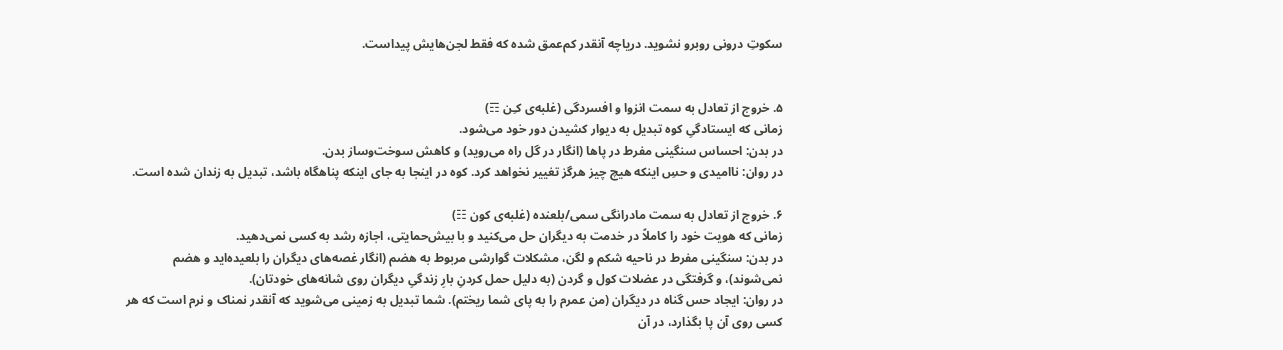سکوتِ درونی روبرو نشوید. دریاچه آنقدر کم‌عمق شده که فقط لجن‌هایش پیداست.


۵. خروج از تعادل به سمت انزوا و افسردگی (غلبه‌ی کـِن ☶)
زمانی که ایستادگیِ کوه تبدیل به دیوار کشیدن دور خود می‌شود.
در بدن: احساس سنگینی مفرط در پاها (انگار در گل راه می‌روید) و کاهش سوخت‌وساز بدن.
در روان: ناامیدی و حسِ اینکه هیچ چیز هرگز تغییر نخواهد کرد. کوه در اینجا به جای اینکه پناهگاه باشد، تبدیل به زندان شده است.

۶. خروج از تعادل به سمت مادرانگی سمی/بلعنده (غلبه‌ی کون ☷)
زمانی که هویت خود را کاملاً در خدمت به دیگران حل می‌کنید و با بیش‌حمایتی، اجازه رشد به کسی نمی‌دهید.
در بدن: سنگینی مفرط در ناحیه شکم و لگن، مشکلات گوارشی مربوط به هضم (انگار غصه‌های دیگران را بلعیده‌اید و هضم نمی‌شوند)، و گرفتگی در عضلات کول و گردن (به دلیل حمل کردنِ بارِ زندگیِ دیگران روی شانه‌های خودتان).
در روان: ایجاد حس گناه در دیگران (من عمرم را به پای شما ریختم). شما تبدیل به زمینی می‌شوید که آنقدر نمناک و نرم است که هر کسی روی آن پا بگذارد، در آن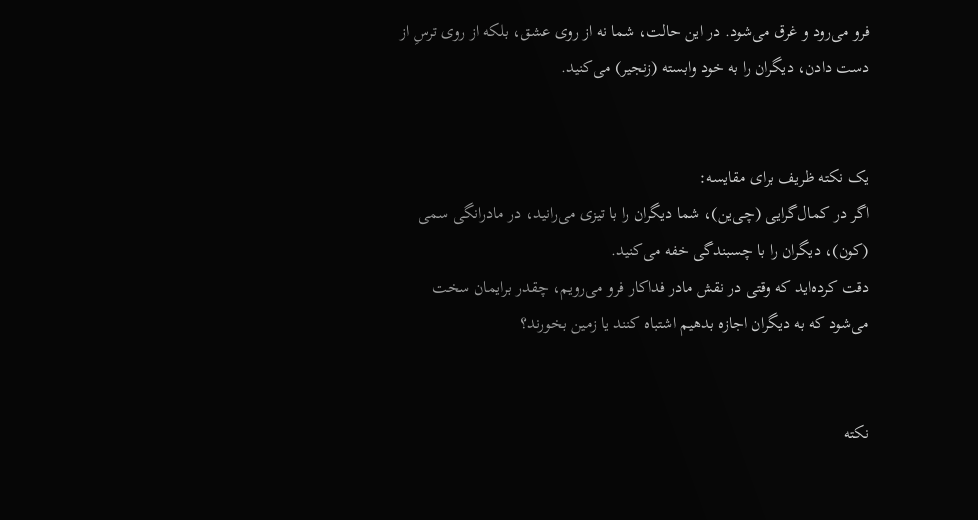فرو می‌رود و غرق می‌شود. در این حالت، شما نه از روی عشق، بلکه از روی ترسِ از دست دادن، دیگران را به خود وابسته (زنجیر) می‌کنید.


یک نکته ظریف برای مقایسه:
اگر در کمال‌گرایی (چی‌ین)، شما دیگران را با تیزی می‌رانید، در مادرانگی سمی (کون)، دیگران را با چسبندگی خفه می‌کنید.
دقت کرده‌اید که وقتی در نقش مادر فداکار فرو می‌رویم، چقدر برایمان سخت می‌شود که به دیگران اجازه بدهیم اشتباه کنند یا زمین بخورند؟


نکته‌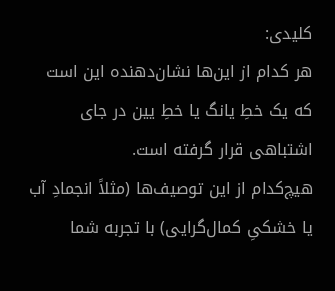کلیدی:
هر کدام از این‌ها نشان‌دهنده‌ این است که یک خطِ یانگ یا خطِ یین در جای اشتباهی قرار گرفته است.
هیچ‌کدام از این توصیف‌ها (مثلاً انجمادِ آب یا خشکیِ کمال‌گرایی) با تجربه‌ شما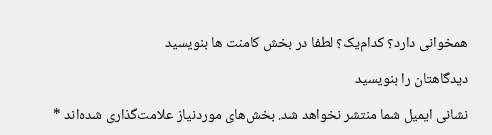همخوانی دارد؟ کدام‌یک؟ لطفا در بخش کامنت ها بنویسید

دیدگاهتان را بنویسید

نشانی ایمیل شما منتشر نخواهد شد. بخش‌های موردنیاز علامت‌گذاری شده‌اند *